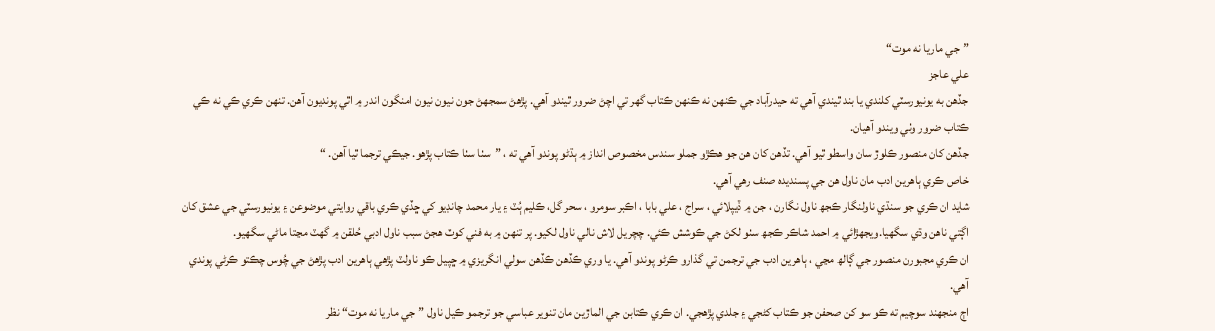”جي ماريا نه موت“
علي عاجز
جڏهن به يونيورسٽي کلندي يا بند ٿيندي آهي ته حيدرآباد جي ڪنهن نه ڪنهن ڪتاب گهر تي اچڻ ضرور ٿيندو آهي. پڙهڻ سمجهڻ جون نيون نيون امنگون اندر ۾ اٿي پونديون آهن. تنهن ڪري ڪي نه ڪي ڪتاب ضرور وٺي ويندو آهيان.
جڏهن کان منصور ڪلوڙ سان واسطو ٿيو آهي. تڏهن کان هن جو هڪڙو جملو سندس مخصوص انداز ۾ ٻڌڻو پوندو آهي ته ، ”سٺا سٺا ڪتاب پڙهو. جيڪي ترجما ٿيا آهن. “
خاص ڪري ٻاهرين ادب مان ناول هن جي پسنديده صنف رهي آهي.
شايد ان ڪري جو سنڌي ناولنگار ڪجھ ناول نگارن ، جن ۾ ڏيپلائي ، سراج ، علي بابا ، اڪبر سومرو ، سحر گل، ڪليم ٻُٽ ۽ يار محمد چانڊيو کي ڇڏي ڪري باقي روايتي موضوعن ۽ يونيورسٽي جي عشق کان اڳتي ناهن وڌي سگهيا.ويجھڙائي ۾ احمد شاڪر ڪجھ سٺو لکڻ جي ڪوشش ڪئي. چچريل لاش نالي ناول لکيو. پر تنهن ۾ به فني کوٽ هجڻ سبب ناول ادبي حُلقن ۾ گهٽ مڃتا ماڻي سگهيو.
ان ڪري مجبورن منصور جي ڳالھ مڃي ، ٻاهرين ادب جي ترجمن تي گذارو ڪرڻو پوندو آهي. يا وري ڪڏهن ڪڏهن سولي انگريزي ۾ ڇپيل ڪو ناولٽ پڙهي ٻاهرين ادب پڙهڻ جي چُوس چڪتو ڪرڻي پوندي آهي.
اڄ منجهند سوچيم ته ڪو سو کن صحفن جو ڪتاب کڻجي ۽ جلدي پڙهجي. ان ڪري ڪتابن جي الماڙين مان تنوير عباسي جو ترجمو ڪيل ناول ”جي ماريا نه موت“ نظر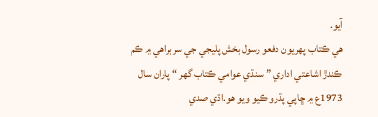آيو.
هي ڪتاب پهريون دفعو رسول بخش پليجي جي سربراهي ۾ ڪم ڪندڙ اشاعتي اداري ” سنڌي عوامي ڪتاب گهر “ پاران سال 1973ع ۾ ڇاپي پڌرو ڪيو ويو هو.اڌي صدي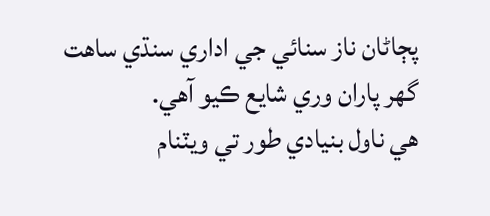پڄاڻان ناز سنائي جي اداري سنڌي ساهت گهر پاران وري شايع ڪيو آهي.
هي ناول بنيادي طور تي ويٽنام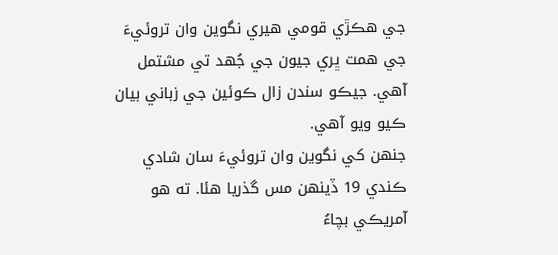جي هڪڙي قومي هيري نگوين وان تروئيءَ جي همت ڀري جيون جي جُھد تي مشتمل آهي. جيڪو سندن زال ڪوئين جي زباني بيان ڪيو ويو آهي.
جنهن کي نگوين وان تروئيءَ سان شادي ڪندي 19 ڏينهن مس گذريا هئا. ته هو آمريڪي بچاءُ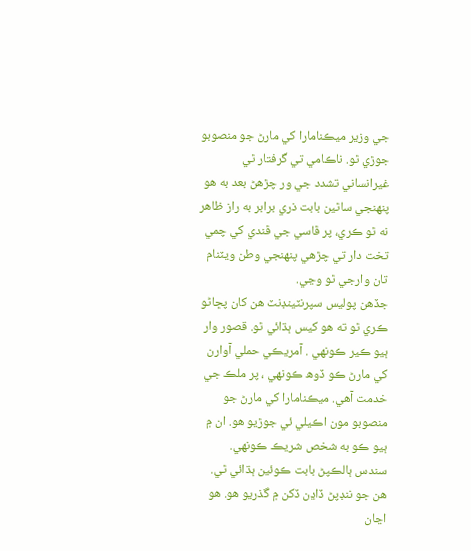جي وزير ميڪنامارا کي مارڻ جو منصوبو جوڙي ٿو. ناڪامي تي گرفتار ٿي غيرانساني تشدد جي ور چڙهڻ بعد به هو پنهنجي ساٿين بابت ذري برابر به راز ظاهر نه ٿو ڪري، پر ڦاسي جي ڦندي کي چمي تخت دار تي چڙهي پنهنجي وطن ويٽنام تان وارجي ٿو وڃي.
جڏهن پوليس سپرنٽينڊنٽ هن کان پڇاڻو ڪري ٿو ته هو کيس ٻڌائي ٿو. قصور وار ٻيو ڪير ڪونهي . آمريڪي حملي آوارن کي مارڻ ڪو ڏوھ ڪونهي ، پر ملڪ جي خدمت آهي. ميڪنامارا کي مارڻ جو منصوبو مون اڪيلي ئي جوڙيو هو. ان ۾ ٻيو ڪو به شخص شريڪ ڪونهي.
سندس ٻالڪپڻ بابت ڪوئين ٻڌائي ٿي.
هن جو ننڊپڻ ڏاڍن ڏکن ۾ گذريو هو. هو اڃان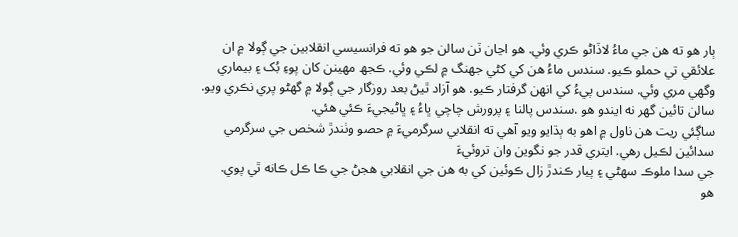ٻار هو ته هن جي ماءُ لاڏاڻو ڪري وئي. هو اڃان ٽن سالن جو هو ته فرانسيسي انقلابين جي ڳولا ۾ ان علائقي تي حملو ڪيو. سندس ماءُ هن کي کڻي جهنگ ۾ لڪي وئي. ڪجھ مهينن کان پوءِ بُک ۽ بيماري وگهي مري وئي. سندس پيءُ کي انهن گرفتار ڪيو. ھو آزاد ٿيڻ بعد روزگار جي ڳولا ۾ گهڻو پري نڪري ويو. سالن تائين گهر نه ايندو هو .سندس پالنا ۽ پرورش چاچي ڀاءُ ۽ ڀاڻيجيءَ ڪئي هئي.
ساڳئي ريت هن ناول ۾ اهو به ٻڌايو ويو آهي ته انقلابي سرگرميءَ ۾ حصو وٺندڙ شخص جي سرگرمي سدائين لڪيل رهي. ايتري قدر جو نگوين وان تروئيءَ
جي سدا ملوڪ سھڻي ۽ پيار ڪندڙ زال ڪوئين کي به هن جي انقلابي ھجڻ جي ڪا ڪل ڪانه ٿي پوي.
هو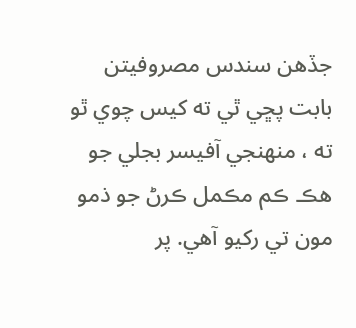جڏهن سندس مصروفيتن بابت پڇي ٿي ته کيس چوي ٿو ته ، منهنجي آفيسر بجلي جو هڪ ڪم مڪمل ڪرڻ جو ذمو مون تي رکيو آهي. پر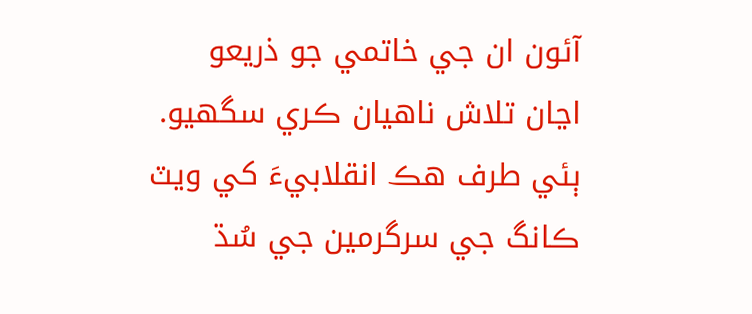آئون ان جي خاتمي جو ذريعو اڃان تلاش ناهيان ڪري سگهيو.
ٻئي طرف هڪ انقلابيءَ کي ويٽ ڪانگ جي سرگرمين جي سُڌ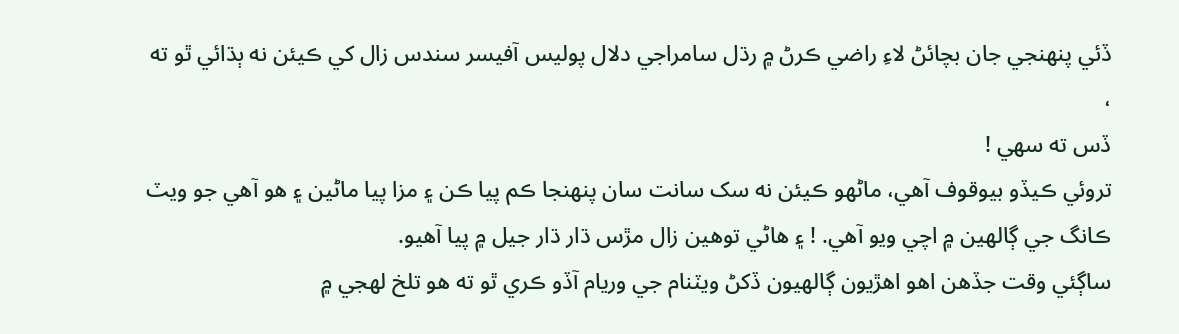ڏئي پنهنجي جان بچائڻ لاءِ راضي ڪرڻ ۾ رڌل سامراجي دلال پوليس آفيسر سندس زال کي ڪيئن نه ٻڌائي ٿو ته ،
ڏس ته سهي !
تروئي ڪيڏو بيوقوف آهي، ماڻھو ڪيئن نه سک سانت سان پنهنجا ڪم پيا ڪن ۽ مزا پيا ماڻين ۽ هو آهي جو ويٽ ڪانگ جي ڳالھين ۾ اچي ويو آهي. ! ۽ هاڻي توهين زال مڙس ڌار ڌار جيل ۾ پيا آهيو.
ساڳئي وقت جڏهن اهو اهڙيون ڳالھيون ڏکڻ ويٽنام جي وريام آڏو ڪري ٿو ته هو تلخ لهجي ۾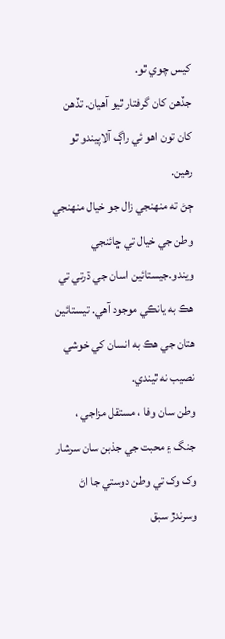کيس چوي ٿو.
جڏهن کان گرفتار ٿيو آهيان. تڏهن کان تون اهو ئي راڳ آلاپيندو ٿو رهين.
ڄڻ ته منهنجي زال جو خيال منهنجي وطن جي خيال تي ڇائنجي ويندو.جيستائين اسان جي ڌرتي تي هڪ به يانڪي موجود آهي. تيستائين هتان جي هڪ به انسان کي خوشي نصيب نه ٿيندي.
وطن سان وفا ، مستقل مزاجي ، جنگ ۽ محبت جي جذبن سان سرشار وک وک تي وطن دوستي جا اڻ وسرندڙ سبق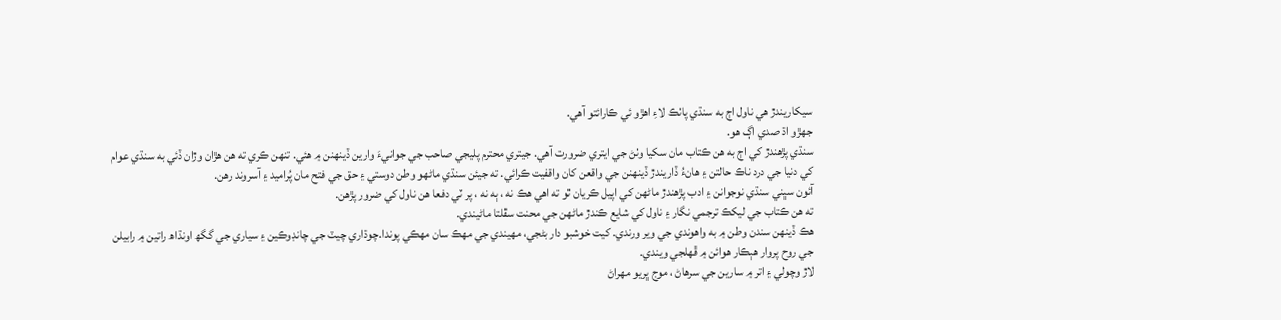سيکاريندڙ هي ناول اڄ به سنڌي پاٺڪ لاءِ اهڙو ئي ڪارائتو آهي.
جھڙو اڌ صدي اڳ هو.
سنڌي پڙهندڙ کي اڄ به هن ڪتاب مان سکيا وٺڻ جي ايتري ضرورت آهي. جيتري محترم پليجي صاحب جي جوانيءَ وارين ڏينهنن ۾ هئي. تنهن ڪري ته هن هڙان وڙان ڏئي به سنڌي عوام کي دنيا جي درد ناڪ حالتن ۽ هانءُ ڏاريندڙ ڏينهنن جي واقعن کان واقفيت ڪرائي. ته جيئن سنڌي ماڻھو وطن دوستي ۽ حق جي فتح مان پُراميد ۽ آسروند رهن.
آئون سڀني سنڌي نوجوانن ۽ ادب پڙهندڙ ماڻھن کي اپيل ڪريان ٿو ته اهي هڪ نه ، ٻه نه ، پر ٽي دفعا هن ناول کي ضرور پڙهن.
ته هن ڪتاب جي ليکڪ ترجمي نگار ۽ ناول کي شايع ڪندڙ ماڻھن جي محنت سڦلتا ماڻيندي.
هڪ ڏينهن سندن وطن ۾ به واهوندي جي وير ورندي. کيت خوشبو دار بڻجي، مھيندي جي مهڪ سان مهڪي پوندا.چوڌاري چيٽ جي چانڊوڪين ۽ سياري جي گگھ اونڌاھ راتين ۾ رابيلن جي روح پروار هٻڪار هوائن ۾ ڦهلجي ويندي.
لاڙ وچولي ۽ اتر ۾ سارين جي سرهاڻ ، موج ڀريو مهراڻ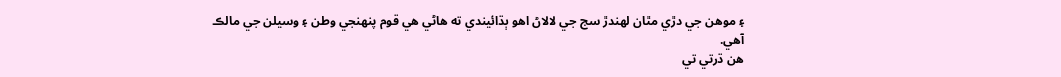۽ موهن جي دڙي مٿان لهندڙ سج جي لالاڻ اهو ٻڌائيندي ته هاڻي هي قوم پنهنجي وطن ۽ وسيلن جي مالڪ آهي.
هن ڌرتي تي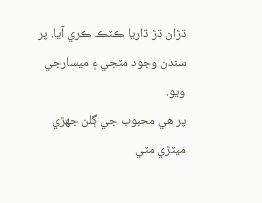ڌڙان ڌڙ ڌاريا ڪٽڪ ڪري آيا. پر سندن وجود مٽجي ۽ ميسارجي ويو.
پر هي محبوب جي ڳلن جهڙي ميٽڙي مٽي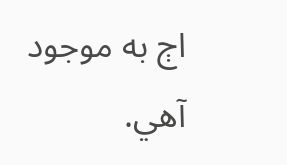اڄ به موجود آهي.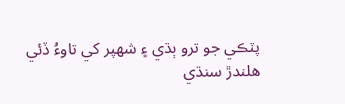پٽڪي جو ترو ٻڌي ۽ شھپر کي تاوءُ ڏئي هلندڙ سنڌي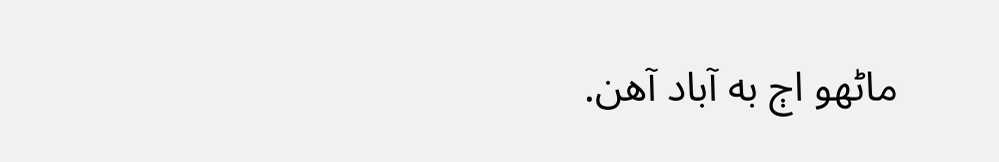ماڻھو اڄ به آباد آهن.